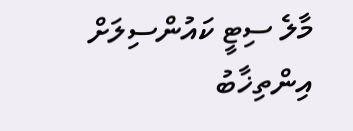މާލެ ސިޓީ ކައުންސިލަށް އިންތިޚާބު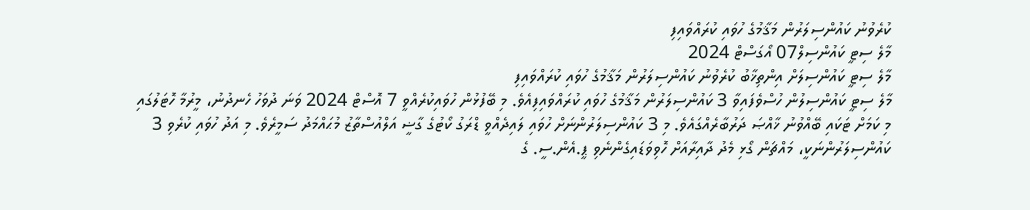ކުރެވުނު ކައުންސިލަރުން މަޤާމުގެ ހުވައި ކުރައްވައިފި
މާލެ ސިޓީ ކައުންސިލް07 އޯގަސްޓް 2024
މާލެ ސިޓީ ކައުންސިލަށް އިންތިޚާބު ކުރެވުނު ކައުންސިލަރުން މަޤާމުގެ ހުވައި ކުރައްވައިފި
މާލެ ސިޓީ ކައުންސިލުން ހުސްވެފައިވާ 3 ކައުންސިލަރުން މަޤާމުގެ ހުވައި ކުރައްވައިފިއެވެ. މި ބޭފުޅުން ހުވައިކުރެއްވީ 7 އޮސްޓް 2024 ވަނަ ދުވަހު ހެނދުނު، މީރުމާ ހޮޓަލުގައި މި ކަމަށް ޓަކައި ބޭއްވުނު ޚާއްޞަ ދަރުބާރެއްގައެވެ. މި 3 ކައުންސިލަރުންނަށް ހުވައި ލައިދެއްވީ ޑްރަގު ކޯޓުގެ ގާޟީ އަލްއުސްތާޒު މުޙައްމަދު ސަމީރެވެ. މި އަދު ހުވައި ކުރެވި 3 ކައުންސިލަރުންނަކީ، މައްޗަން ގޯޅި މެދު ދާއިރާއަށް ހޮވިވަޑައިގެންނެވި ޕީ.އެން.ސީ. ގެ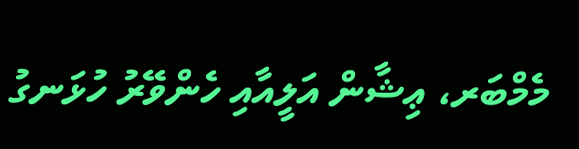މެމްބަރ، ޢިޝާން އަލީއާއި ހެންވޭރު ހުޅަނގު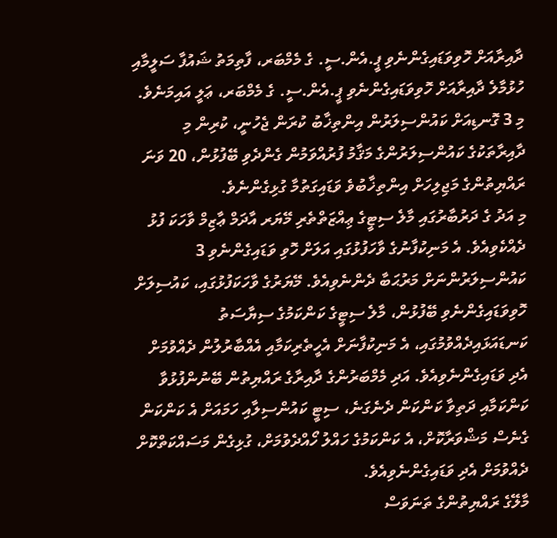ދާއިރާއަށް ހޮވިވަޑައިގެންނެވި ޕީ.އެން.ސީ. ގެ މެމްބަރ، ފާތިމަތު ޝައުފާ ސަލީމާއި ހުޅުމާލެ ދާއިރާއަށް ހޮވިވަޑައިގެންނެވި ޕީ.އެން.ސީ. ގެ މެމްބަރ، ޢަލީ އައިމަނެވެ. މި 3 ގޮނޑިއަށް ކައުންސިލަރުން އިންތިޚާބު ކުރަން ޖެހުނީ، ކުރިން މި ދާއިރާތަކުގެ ކައުންސިލަރުންގެ މަޤާމު ފުރުއްވަމުން ގެންދެވި ބޭފުޅުން، 20 ވަނަ ރައްޔިތުންގެ މަޖިލިހަށް އިންތިޚާބުވެ ވަޑައިގަތުމާ ގުޅިގެންނެވެ.
މި އަދު ގެ ދަރުބާރުގައި މާލެ ސިޓީގެ ޢިއްޒަތްތެރި މޭޔަރ އާދަމް ޢާޒިމް ވާހަކަ ފުޅު ދެއްކެވިއެވެ. އެ މަނިކުފާނުގެ ވާހަފުޅުގައި އަލަށް ހޮވި ވަޑައިގެންނެވި 3 ކައުންސިލަރުންނަށް މަރުޙަބާ ދެންނެވިއެވެ. މޭޔަރުގެ ވާހަކަފުޅުގައި، ކައުސިލަށް ހޮވިވަޑައިގެންނެވި ބޭފުޅުން، މާލެ ސިޓީގެ ކަންކަމުގެ ސިޔާސަތު ކަނޑައަޅައިދެއްވުމުގައި، އެ މަނިކުފާނަށް އެހީތެރިކަމާއި އެއްބާރުލުން ދެއްވުމަށް އެދި ވަޑައިގެންނެވިއެވެ. އަދި މެމްބަރުންގެ ދާއިރާގެ ރައްޔިތުން ބޭނުންފުޅުވާ ކަންކަމާއި ދަތިވާ ކަންކަން ދެނެގަނެ، ސިޓީ ކައުންސިލާއި ހަމައަށް އެ ކަންކަން ގެނެސް މަޝްވަރާކޮށް، އެ ކަންކަމުގެ ހައްލު ހޯއްދެވުމަށް، ގުޅިގެން މަސައްކަތްކޮށް ދެއްވުމަށް އެދި ވަޑައިގެންނެވިއެވެ.
މާލޭގެ ރައްޔިތުންގެ ތަނަވަސް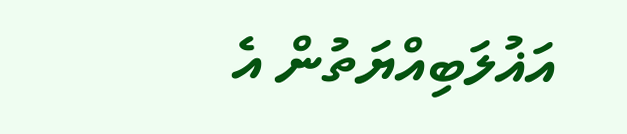އަޣުލަބިއްޔަތުން އެ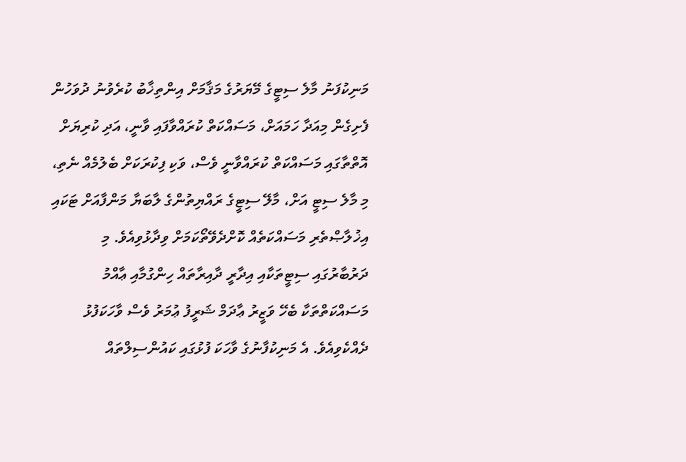މަނިކުފަނު މާލެ ސިޓީގެ މޭޔަރުގެ މަޤާމަށް އިންތިޚާބު ކުރެވުނު ދުވަހުން ފެށިގެން މިއަދާ ހަމައަށް، މަސައްކަތް ކުރައްވާފައި ވާނީ، އަދި ކުރިޔަށް އޮތްތާގައި މަސައްކަތް ކުރައްވާނީ ވެސް، ވަކި ފިކުރަކަށް ބެލުމެއް ނެތި، މި މާލެ ސިޓީ އަށް، މާލޭ ސިޓީގެ ރައްޔިތުންގެ ލާބަޔާ މަންފާއަށް ޓަކައި އިޚުލާޞްތެރި މަސައްކަތެއް ކޮށްދެވޭތޯކަމަށް ވިދާޅުވިއެވެ. މި ދަރުބާރުގައި ސިޓީތަކާއި އިދާރީ ދާއިރާތައް ހިންގުމާއި ޢާއްމު މަސައްކަތްތަކާ ބެހޭ ވަޒީރު ޢާދަމް ޝަރީފު ޢުމަރު ވެސް ވާހަކަފުޅު ދެއްކެވިއެވެ. އެ މަނިކުފާނުގެ ވާހަކަ ފުޅުގައި ކައުންސިލްތައް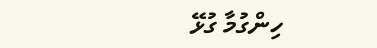ހިންގުމާ ގުޅޭ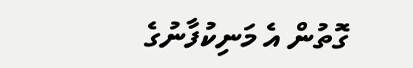ގޮތުން އެ މަނިކުފާނުގެ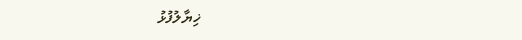ޚިޔާލުފުޅު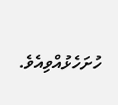ހުށަހެޅުއްވިއެވެ.